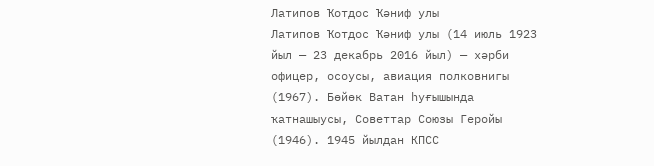Латипов Ҡотдос Ҡәниф улы
Латипов Ҡотдос Ҡәниф улы (14 июль 1923 йыл — 23 декабрь 2016 йыл) — хәрби офицер, осоусы, авиация полковнигы (1967). Бөйөк Ватан һуғышында ҡатнашыусы, Советтар Союзы Геройы (1946). 1945 йылдан КПСС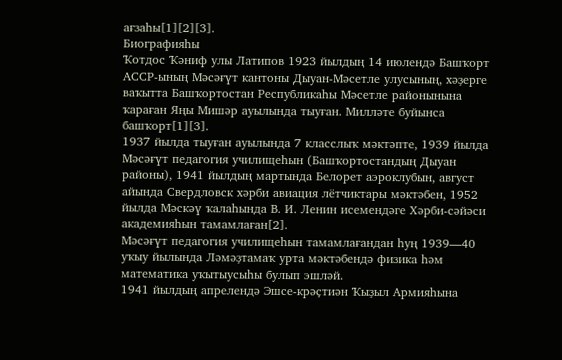ағзаһы[1][2][3].
Биографияһы
Ҡотдос Ҡәниф улы Латипов 1923 йылдың 14 июлендә Башҡорт АССР-ының Мәсәғүт кантоны Дыуан-Мәсетле улусының, хәҙерге ваҡытта Башҡортостан Республикаһы Мәсетле районынына ҡараған Яңы Мишәр ауылында тыуған. Милләте буйынса башҡорт[1][3].
1937 йылда тыуған ауылында 7 класслыҡ мәктәпте, 1939 йылда Мәсәғүт педагогия училищеһын (Башҡортостандың Дыуан районы), 1941 йылдың мартында Белорет аэроклубын, август айында Свердловск хәрби авиация лётчиктары мәктәбен, 1952 йылда Мәскәү ҡалаһында В. И. Ленин исемендәге Хәрби-сәйәси академияһын тамамлаған[2].
Мәсәғүт педагогия училищеһын тамамлағандан һуң 1939—40 уҡыу йылында Ләмәҙтамаҡ урта мәктәбендә физика һәм математика уҡытыусыһы булып эшләй.
1941 йылдың апрелендә Эшсе-крәҫтиән Ҡыҙыл Армияһына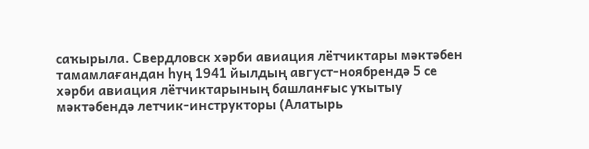саҡырыла. Свердловск хәрби авиация лётчиктары мәктәбен тамамлағандан һуң 1941 йылдың август-ноябрендә 5 се хәрби авиация лётчиктарының башланғыс уҡытыу мәктәбендә летчик-инструкторы (Алатырь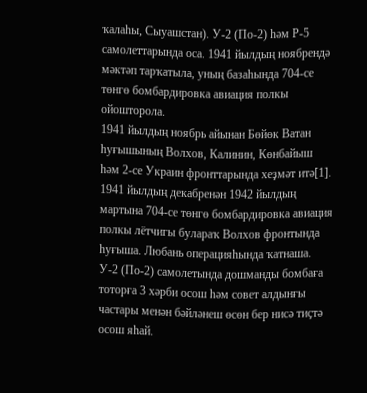ҡалаһы, Сыуашстан). У-2 (По-2) һәм Р-5 самолеттарында оса. 1941 йылдың ноябрендә мәктәп тарҡатыла, уның базаһында 704-се төнгө бомбардировка авиация полкы ойошторола.
1941 йылдың ноябрь айынан Бөйөк Ватан һуғышының Волхов, Калинин, Көнбайыш һәм 2-се Украин фронттарында хеҙмәт итә[1].
1941 йылдың декабренән 1942 йылдың мартына 704-се төнгө бомбардировка авиация полкы лётчигы булараҡ Волхов фронтында һуғыша. Любань операцияһында ҡатнаша. У-2 (По-2) самолетында дошманды бомбаға тоторға 3 хәрби осош һәм совет алдынғы частары менән бәйләнеш өсөн бер нисә тиҫтә осош яһай.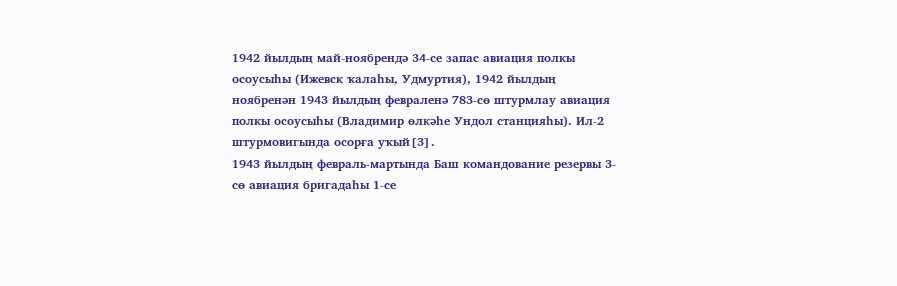1942 йылдың май-ноябрендә 34-се запас авиация полкы осоусыһы (Ижевск ҡалаһы, Удмуртия), 1942 йылдың ноябренән 1943 йылдың февраленә 783-сө штурмлау авиация полкы осоусыһы (Владимир өлкәһе Ундол станцияһы). Ил-2 штурмовигында осорға уҡый[3].
1943 йылдың февраль-мартында Баш командование резервы 3-сө авиация бригадаһы 1-се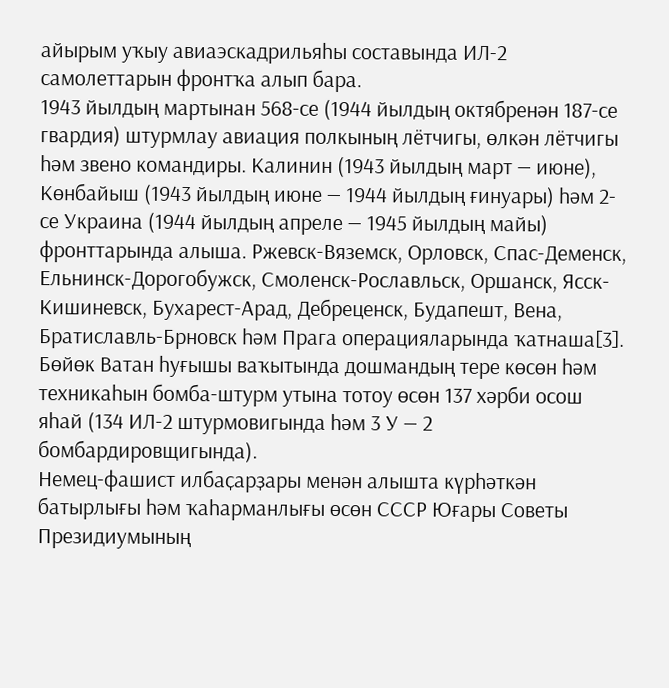айырым уҡыу авиаэскадрильяһы составында ИЛ-2 самолеттарын фронтҡа алып бара.
1943 йылдың мартынан 568-се (1944 йылдың октябренән 187-се гвардия) штурмлау авиация полкының лётчигы, өлкән лётчигы һәм звено командиры. Калинин (1943 йылдың март — июне), Көнбайыш (1943 йылдың июне — 1944 йылдың ғинуары) һәм 2-се Украина (1944 йылдың апреле — 1945 йылдың майы) фронттарында алыша. Ржевск-Вяземск, Орловск, Спас-Деменск, Ельнинск-Дорогобужск, Смоленск-Рославльск, Оршанск, Ясск-Кишиневск, Бухарест-Арад, Дебреценск, Будапешт, Вена, Братиславль-Брновск һәм Прага операцияларында ҡатнаша[3].
Бөйөк Ватан һуғышы ваҡытында дошмандың тере көсөн һәм техникаһын бомба-штурм утына тотоу өсөн 137 хәрби осош яһай (134 ИЛ-2 штурмовигында һәм 3 У — 2 бомбардировщигында).
Немец-фашист илбаҫарҙары менән алышта күрһәткән батырлығы һәм ҡаһарманлығы өсөн СССР Юғары Советы Президиумының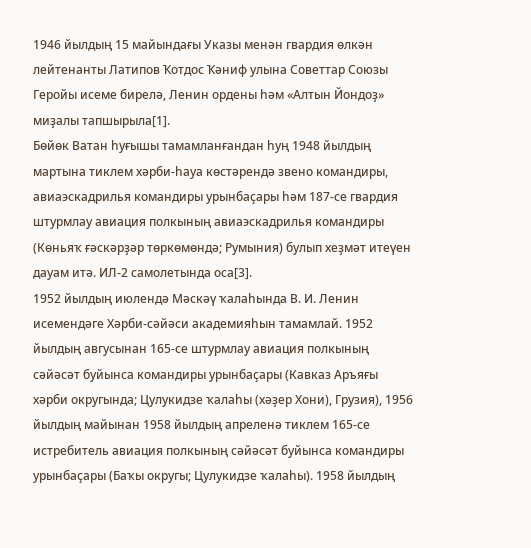1946 йылдың 15 майындағы Указы менән гвардия өлкән лейтенанты Латипов Ҡотдос Ҡәниф улына Советтар Союзы Геройы исеме бирелә, Ленин ордены һәм «Алтын Йондоҙ» миҙалы тапшырыла[1].
Бөйөк Ватан һуғышы тамамланғандан һуң 1948 йылдың мартына тиклем хәрби-һауа көстәрендә звено командиры, авиаэскадрилья командиры урынбаҫары һәм 187-се гвардия штурмлау авиация полкының авиаэскадрилья командиры (Көньяҡ ғәскәрҙәр төркөмөндә; Румыния) булып хеҙмәт итеүен дауам итә. ИЛ-2 самолетында оса[3].
1952 йылдың июлендә Мәскәү ҡалаһында В. И. Ленин исемендәге Хәрби-сәйәси академияһын тамамлай. 1952 йылдың авгусынан 165-се штурмлау авиация полкының сәйәсәт буйынса командиры урынбаҫары (Кавказ Аръяғы хәрби округында; Цулукидзе ҡалаһы (хәҙер Хони), Грузия), 1956 йылдың майынан 1958 йылдың апреленә тиклем 165-се истребитель авиация полкының сәйәсәт буйынса командиры урынбаҫары (Баҡы округы; Цулукидзе ҡалаһы). 1958 йылдың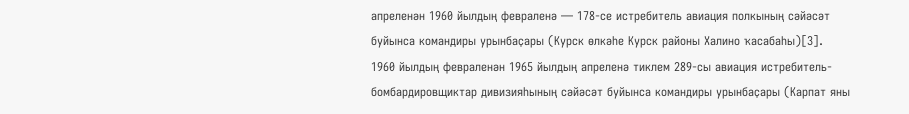апреленән 1960 йылдың февраленә — 178-се истребитель авиация полкының сәйәсәт буйынса командиры урынбаҫары (Курск өлкәһе Курск районы Халино ҡасабаһы)[3].
1960 йылдың февраленән 1965 йылдың апреленә тиклем 289-сы авиация истребитель-бомбардировщиктар дивизияһының сәйәсәт буйынса командиры урынбаҫары (Карпат яны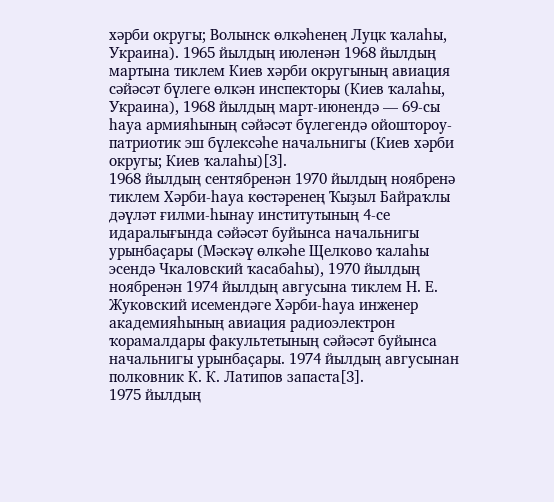хәрби округы; Волынск өлкәһенең Луцк ҡалаһы, Украина). 1965 йылдың июленән 1968 йылдың мартына тиклем Киев хәрби округының авиация сәйәсәт бүлеге өлкән инспекторы (Киев ҡалаһы, Украина), 1968 йылдың март-июнендә — 69-сы һауа армияһының сәйәсәт бүлегендә ойоштороу-патриотик эш бүлексәһе начальнигы (Киев хәрби округы; Киев ҡалаһы)[3].
1968 йылдың сентябренән 1970 йылдың ноябренә тиклем Хәрби-һауа көстәренең Ҡыҙыл Байраҡлы дәүләт ғилми-һынау институтының 4-се идаралығында сәйәсәт буйынса начальнигы урынбаҫары (Мәскәү өлкәһе Щелково ҡалаһы эсендә Чкаловский ҡасабаһы), 1970 йылдың ноябренән 1974 йылдың авгусына тиклем Н. Е. Жуковский исемендәге Хәрби-һауа инженер академияһының авиация радиоэлектрон ҡорамалдары факультетының сәйәсәт буйынса начальнигы урынбаҫары. 1974 йылдың авгусынан полковник К. К. Латипов запаста[3].
1975 йылдың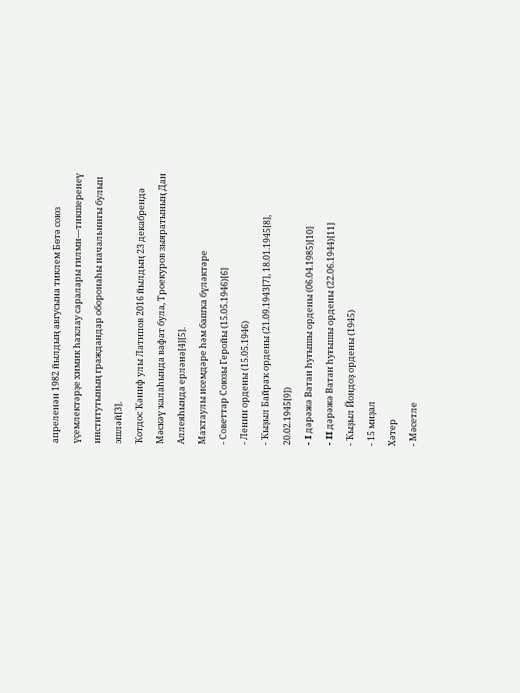апреленән 1982 йылдың авгусына тиклем Бөтә союз үҫемлектәрҙе химик һаҡлау саралары ғилми—тикшеренеү институтының граждандар оборонаһы начальнигы булып эшләй[3].
Ҡотдос Ҡәниф улы Латипов 2016 йылдың 23 декабрендә Мәскәү ҡалаһында вафат була, Троекуров зыяратының Дан Аллеяһында ерләнә[4][5].
Маҡтаулы исемдәре һәм башҡа бүләктәре
- Советтар Союзы Геройы (15.05.1946)[6]
- Ленин ордены (15.05.1946)
- Ҡыҙыл Байраҡ ордены (21.09.1943[7], 18.01.1945[8], 20.02.1945[9])
- I дәрәжә Ватан һуғышы ордены (06.04.1985)[10]
- II дәрәжә Ватан һуғышы ордены (22.06.1944)[11]
- Ҡыҙыл Йондоҙ ордены (1945)
- 15 миҙал
Хәтер
- Мәсетле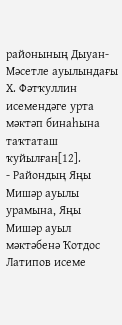районының Дыуан-Мәсетле ауылындағы Х. Фәтҡуллин исемендәге урта мәктәп бинаһына таҡтаташ ҡуйылған[12].
- Райондың Яңы Мишәр ауылы урамына, Яңы Мишәр ауыл мәктәбенә Ҡотдос Латипов исеме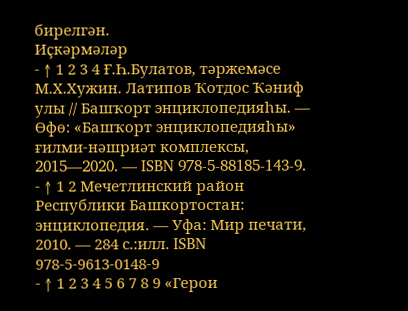бирелгән.
Иҫкәрмәләр
- ↑ 1 2 3 4 Ғ.Һ.Булатов, тәржемәсе М.Х.Хужин. Латипов Ҡотдос Ҡәниф улы // Башҡорт энциклопедияһы. — Өфө: «Башҡорт энциклопедияһы» ғилми-нәшриәт комплексы, 2015—2020. — ISBN 978-5-88185-143-9.
- ↑ 1 2 Мечетлинский район Республики Башкортостан: энциклопедия. — Уфа: Мир печати, 2010. — 284 с.:илл. ISBN 978-5-9613-0148-9
- ↑ 1 2 3 4 5 6 7 8 9 «Герои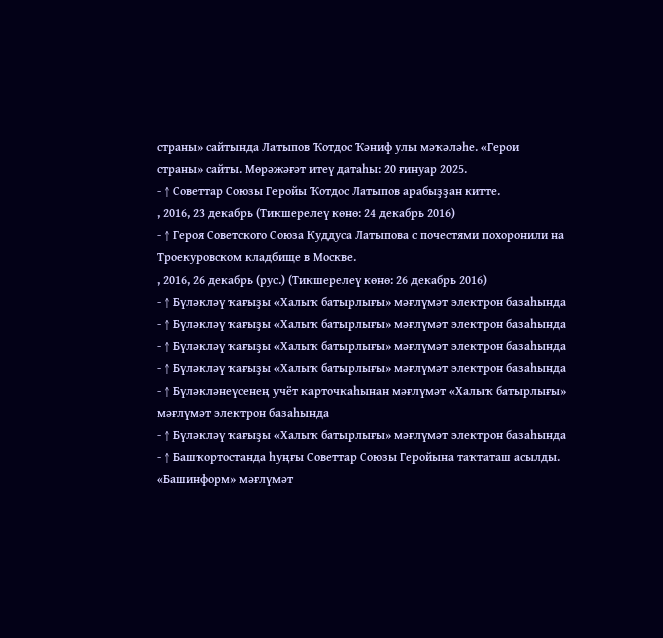страны» сайтында Латыпов Ҡотдос Ҡәниф улы мәҡәләһе. «Герои страны» сайты. Мөрәжәғәт итеү датаһы: 20 ғинуар 2025.
- ↑ Советтар Союзы Геройы Ҡотдос Латыпов арабыҙҙан китте.
, 2016, 23 декабрь (Тикшерелеү көнө: 24 декабрь 2016)
- ↑ Героя Советского Союза Куддуса Латыпова с почестями похоронили на Троекуровском кладбище в Москве.
, 2016, 26 декабрь (рус.) (Тикшерелеү көнө: 26 декабрь 2016)
- ↑ Бүләкләү ҡағыҙы «Халыҡ батырлығы» мәғлүмәт электрон базаһында
- ↑ Бүләкләү ҡағыҙы «Халыҡ батырлығы» мәғлүмәт электрон базаһында
- ↑ Бүләкләү ҡағыҙы «Халыҡ батырлығы» мәғлүмәт электрон базаһында
- ↑ Бүләкләү ҡағыҙы «Халыҡ батырлығы» мәғлүмәт электрон базаһында
- ↑ Бүләкләнеүсенең учёт карточкаһынан мәғлүмәт «Халыҡ батырлығы» мәғлүмәт электрон базаһында
- ↑ Бүләкләү ҡағыҙы «Халыҡ батырлығы» мәғлүмәт электрон базаһында
- ↑ Башҡортостанда һуңғы Советтар Союзы Геройына таҡтаташ асылды. «Башинформ» мәғлүмәт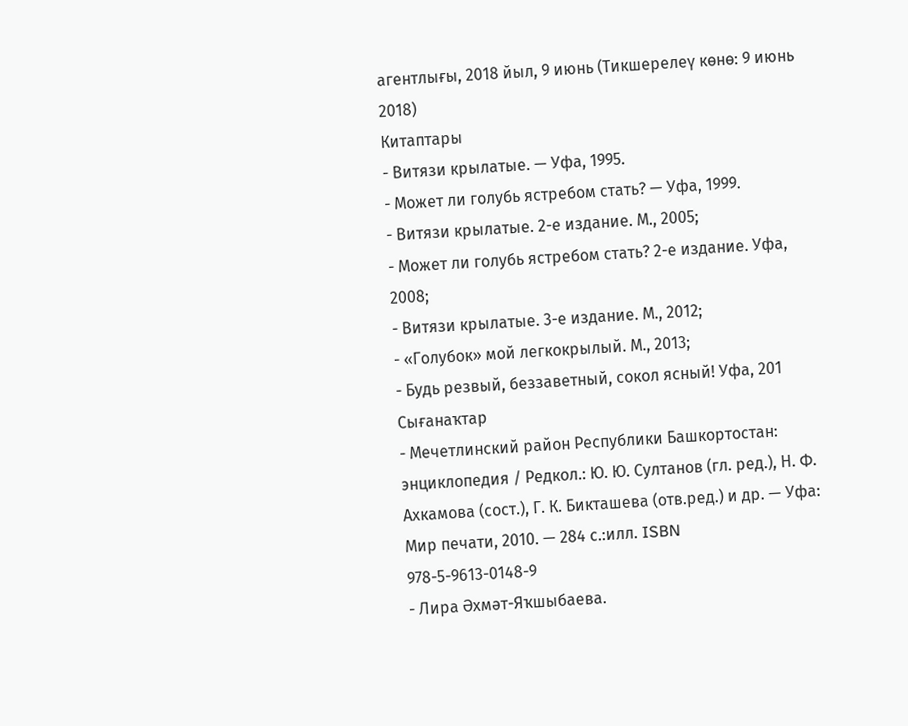агентлығы, 2018 йыл, 9 июнь (Тикшерелеү көнө: 9 июнь 2018)
Китаптары
- Витязи крылатые. — Уфа, 1995.
- Может ли голубь ястребом стать? — Уфа, 1999.
- Витязи крылатые. 2-е издание. М., 2005;
- Может ли голубь ястребом стать? 2-е издание. Уфа, 2008;
- Витязи крылатые. 3-е издание. М., 2012;
- «Голубок» мой легкокрылый. М., 2013;
- Будь резвый, беззаветный, сокол ясный! Уфа, 201
Сығанаҡтар
- Мечетлинский район Республики Башкортостан: энциклопедия / Редкол.: Ю. Ю. Султанов (гл. ред.), Н. Ф. Ахкамова (сост.), Г. К. Бикташева (отв.ред.) и др. — Уфа: Мир печати, 2010. — 284 с.:илл. ISBN 978-5-9613-0148-9
- Лира Әхмәт-Яҡшыбаева.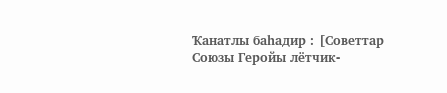Ҡанатлы баһадир : [Советтар Союзы Геройы лётчик-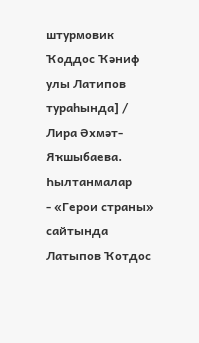штурмовик Ҡоддос Ҡәниф улы Латипов тураһында] / Лира Әхмәт-Яҡшыбаева.
Һылтанмалар
- «Герои страны» сайтында Латыпов Ҡотдос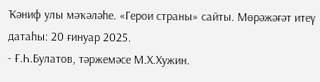Ҡәниф улы мәҡәләһе. «Герои страны» сайты. Мөрәжәғәт итеү датаһы: 20 ғинуар 2025.
- Ғ.Һ.Булатов, тәржемәсе М.Х.Хужин.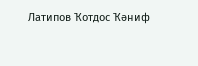Латипов Ҡотдос Ҡәниф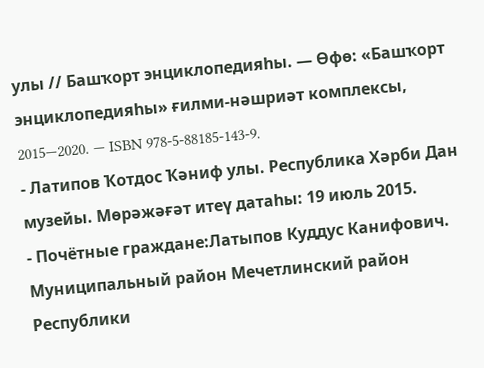улы // Башҡорт энциклопедияһы. — Өфө: «Башҡорт энциклопедияһы» ғилми-нәшриәт комплексы, 2015—2020. — ISBN 978-5-88185-143-9.
- Латипов Ҡотдос Ҡәниф улы. Республика Хәрби Дан музейы. Мөрәжәғәт итеү датаһы: 19 июль 2015.
- Почётные граждане:Латыпов Куддус Канифович. Муниципальный район Мечетлинский район Республики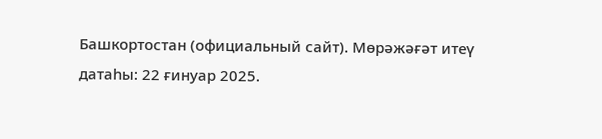Башкортостан (официальный сайт). Мөрәжәғәт итеү датаһы: 22 ғинуар 2025.